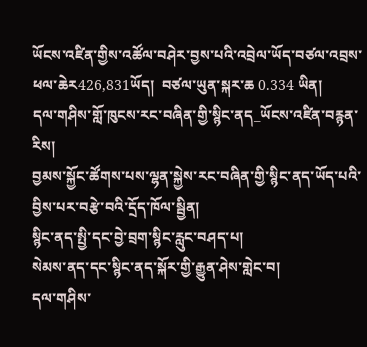ཡོངས་འཛིན་གྱིས་འཚོལ་བཤེར་བྱས་པའི་འབྲེལ་ཡོད་བཙལ་འབྲས་ཕལ་ཆེར426,831ཡོད།  བཙལ་ཡུན་སྐར་ཆ 0.334 ཡིན།
དལ་གཤིས་གློ་ཁུངས་རང་བཞིན་གྱི་སྙིང་ནད_ཡོངས་འཛིན་བརྙན་རིས།
བྱམས་སྐྱོང་ཚོགས་པས་ལྷན་སྐྱེས་རང་བཞིན་གྱི་སྙིང་ནད་ཡོད་པའི་བྱིས་པར་བརྩེ་བའི་དྲོད་ཁོལ་སྦྱིན།
སྙིང་ནད་སྤྱི་དང་བྱེ་བྲག་སྙིང་རླུང་བཤད་པ།
སེམས་ནད་དང་སྙིང་ནད་སྐོར་གྱི་རྒྱུན་ཤེས་གླེང་བ།
དལ་གཤིས་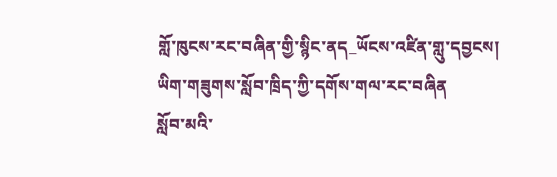གློ་ཁུངས་རང་བཞིན་གྱི་སྙིང་ནད_ཡོངས་འཛིན་གླུ་དབྱངས།
ཡིག་གཟུགས་སློབ་ཁྲིད་ཀྱི་དགོས་གལ་རང་བཞིན
སློབ་མའི་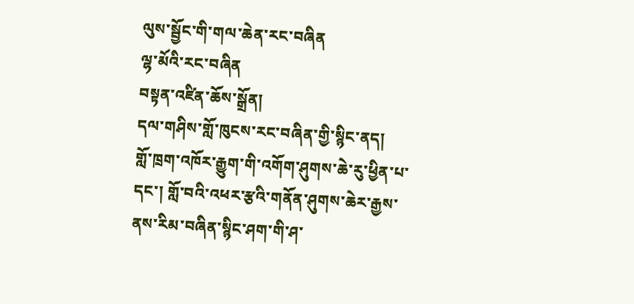ལུས་སྦྱོང་གི་གལ་ཆེན་རང་བཞིན
ལྷ་མོའི་རང་བཞིན
བསྟན་འཛིན་ཆོས་སྒྲོན།
དལ་གཤིས་གློ་ཁུངས་རང་བཞིན་གྱི་སྙིང་ནད།
གློ་ཁྲག་འཁོར་རྒྱུག་གི་འགོག་ཤུགས་ཆེ་རུ་ཕྱིན་པ་དང་། གློ་བའི་འཕར་རྩའི་གནོན་ཤུགས་ཆེར་རྒྱས་ནས་རིམ་བཞིན་སྙིང་ཤག་གི་ཤ་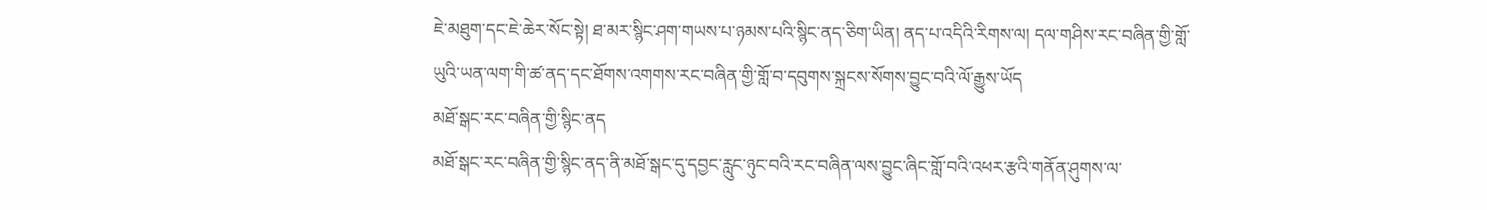ཇེ་མཐུག་དང་ཇེ་ཆེར་སོང་སྟེ། ཐ་མར་སྙིང་ཤག་གཡས་པ་ཉམས་པའི་སྙིང་ནད་ཅིག་ཡིན། ནད་པ་འདིའི་རིགས་ལ། དལ་གཤིས་རང་བཞིན་གྱི་གློ་ཡུའི་ཡན་ལག་གི་ཚ་ནད་དང་ཐོགས་འགགས་རང་བཞིན་གྱི་གློ་བ་དབུགས་སྐྲངས་སོགས་བྱུང་བའི་ལོ་རྒྱུས་ཡོད
མཐོ་སྒང་རང་བཞིན་གྱི་སྙིང་ནད
མཐོ་སྒང་རང་བཞིན་གྱི་སྙིང་ནད་ནི་མཐོ་སྒང་དུ་དབྱང་རླུང་ཉུང་བའི་རང་བཞིན་ལས་བྱུང་ཞིང་གློ་བའི་འཕར་རྩའི་གནོན་ཤུགས་ལ་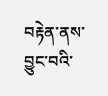བརྟེན་ནས་བྱུང་བའི་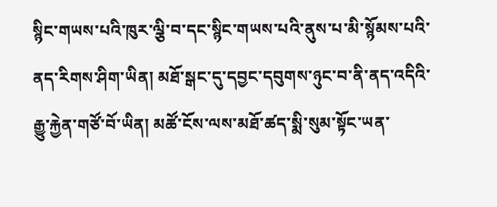སྙིང་གཡས་པའི་ཁུར་ལྕི་བ་དང་སྙིང་གཡས་པའི་ནུས་པ་མི་སྙོམས་པའི་ནད་རིགས་ཤིག་ཡིན། མཐོ་སྒང་དུ་དབྱང་དབུགས་ཉུང་བ་ནི་ནད་འདིའི་རྒྱུ་རྐྱེན་གཙོ་བོ་ཡིན། མཚོ་ངོས་ལས་མཐོ་ཚད་སྨི་སུམ་སྟོང་ཡན་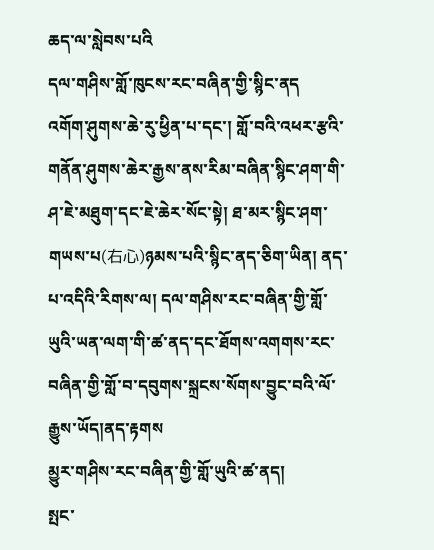ཆད་ལ་སླེབས་པའི
དལ་གཤིས་གློ་ཁུངས་རང་བཞིན་གྱི་སྙིང་ནད
འགོག་ཤུགས་ཆེ་རུ་ཕྱིན་པ་དང་། གློ་བའི་འཕར་རྩའི་གནོན་ཤུགས་ཆེར་རྒྱས་ནས་རིམ་བཞིན་སྙིང་ཤག་གི་ཤ་ཇེ་མཐུག་དང་ཇེ་ཆེར་སོང་སྟེ། ཐ་མར་སྙིང་ཤག་གཡས་པ(右心)ཉམས་པའི་སྙིང་ནད་ཅིག་ཡིན། ནད་པ་འདིའི་རིགས་ལ། དལ་གཤིས་རང་བཞིན་གྱི་གློ་ཡུའི་ཡན་ལག་གི་ཚ་ནད་དང་ཐོགས་འགགས་རང་བཞིན་གྱི་གློ་བ་དབུགས་སྐྲངས་སོགས་བྱུང་བའི་ལོ་རྒྱུས་ཡོད།ནད་རྟགས
མྱུར་གཤིས་རང་བཞིན་གྱི་གློ་ཡུའི་ཚ་ནད།
སྤང་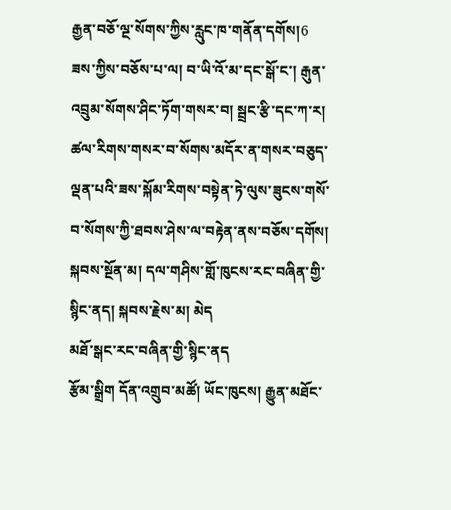རྒྱན་བཅོ་ལྔ་སོགས་ཀྱིས་རླུང་ཁ་གནོན་དགོས།6 ཟས་ཀྱིས་བཅོས་པ་ལ། བ་ཡི་འོ་མ་དང་སྒོ་ང་། རྒུན་འབྲུམ་སོགས་ཤིང་ཏོག་གསར་བ། སྦྲང་རྩི་དང་ཀ་ར། ཚལ་རིགས་གསར་བ་སོགས་མདོར་ན་གསར་བཅུད་ལྡན་པའི་ཟས་སྐོམ་རིགས་བསྟེན་ཏེ་ལུས་ཟུངས་གསོ་བ་སོགས་ཀྱི་ཐབས་ཤེས་ལ་བརྟེན་ནས་བཅོས་དགོས། སྐབས་སྔོན་མ། དལ་གཤིས་གློ་ཁུངས་རང་བཞིན་གྱི་སྙིང་ནད། སྐབས་རྗེས་མ། མེད
མཐོ་སྒང་རང་བཞིན་གྱི་སྙིང་ནད
རྩོམ་སྒྲིག དོན་འགྲུབ་མཚོ། ཡོང་ཁུངས། རྒྱུན་མཐོང་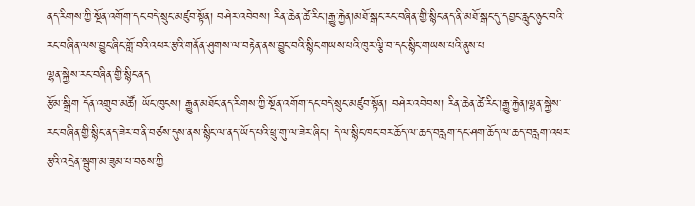ནད་རིགས་ཀྱི་སྔོན་འགོག་དང་བདེ་སྲུང་མཛུབ་སྟོན། བཤེར་འབེབས། རིན་ཆེན་ཚེ་རིང་།རྒྱུ་རྐྱེན།མཐོ་སྒང་རང་བཞིན་གྱི་སྙིང་ནད་ནི་མཐོ་སྒང་དུ་དབྱང་རླུང་ཉུང་བའི་རང་བཞིན་ལས་བྱུང་ཞིང་གློ་བའི་འཕར་རྩའི་གནོན་ཤུགས་ལ་བརྟེན་ནས་བྱུང་བའི་སྙིང་གཡས་པའི་ཁུར་ལྕི་བ་དང་སྙིང་གཡས་པའི་ནུས་པ
ལྷན་སྐྱེས་རང་བཞིན་གྱི་སྙིང་ནད
རྩོམ་སྒྲིག དོན་འགྲུབ་མཚོ། ཡོང་ཁུངས། རྒྱུན་མཐོང་ནད་རིགས་ཀྱི་སྔོན་འགོག་དང་བདེ་སྲུང་མཛུབ་སྟོན། བཤེར་འབེབས། རིན་ཆེན་ཚེ་རིང་།རྒྱུ་རྐྱེན།ལྷན་སྐྱེས་རང་བཞིན་གྱི་སྙིང་ནད་ཟེར་བ་ནི་བཙས་དུས་ནས་སྙིང་ལ་ནད་ཡོད་པའི་ཕྲུ་གུ་ལ་ཟེར་ཞིང་། དེ་ལ་སྙིང་ཁང་བར་ཆོད་ལ་ཆད་བརླག་དང་ཤག་ཆོད་ལ་ཆད་བརླག་འཕར་རྩའི་འདྲེན་སྦུག་མ་ཟུམ་པ་བཅས་ཀྱི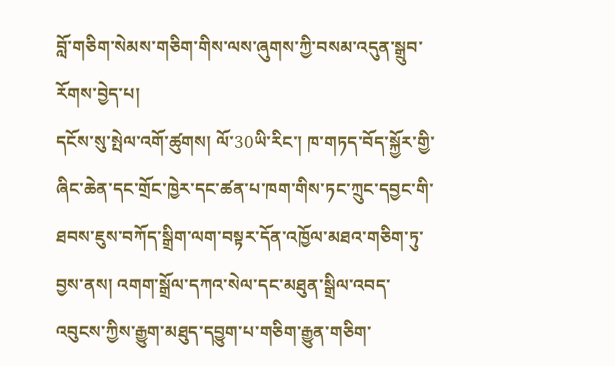བློ་གཅིག་སེམས་གཅིག་གིས་ལས་ཞུགས་ཀྱི་བསམ་འདུན་སྒྲུབ་རོགས་བྱེད་པ།
དངོས་སུ་སྤེལ་འགོ་ཚུགས། ལོ་30ཡི་རིང་། ཁ་གཏད་བོད་སྐྱོར་གྱི་ཞིང་ཆེན་དང་གྲོང་ཁྱེར་དང་ཚན་པ་ཁག་གིས་ཏང་ཀྲུང་དབྱང་གི་ཐབས་ཇུས་བཀོད་སྒྲིག་ལག་བསྟར་དོན་འཁྱོལ་མཐའ་གཅིག་ཏུ་བྱས་ནས། འགག་སྒྲོལ་དཀའ་སེལ་དང་མཐུན་སྒྲིལ་འབད་འབུངས་ཀྱིས་རྒྱུག་མཐུད་དབྱུག་པ་གཅིག་རྒྱུན་གཅིག་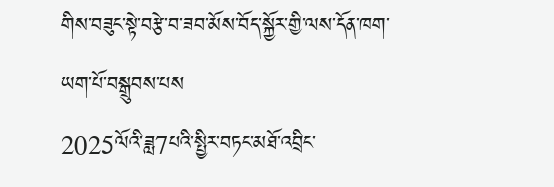གིས་བཟུང་སྟེ་བརྩེ་བ་ཟབ་མོས་བོད་སྐྱོར་གྱི་ལས་དོན་ཁག་ཡག་པོ་བསྒྲུབས་པས
2025ལོའི་ཟླ7པའི་སྤྱིར་བཏང་མཐོ་འབྲིང་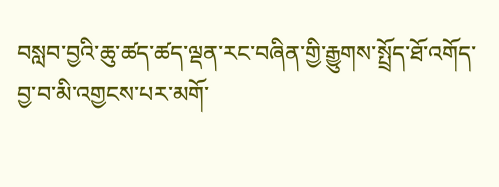བསླབ་བྱའི་ཆུ་ཚད་ཚད་ལྡན་རང་བཞིན་གྱི་རྒྱུགས་སྤྲོད་ཐོ་འགོད་བྱ་བ་མི་འགྱངས་པར་མགོ་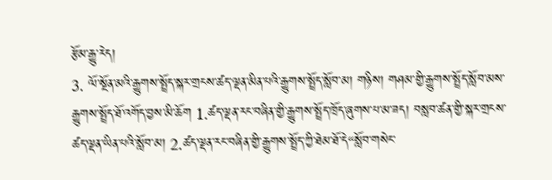རྩོམ་རྒྱུ་རེད།
3. ལོ་སྔོན་མའི་རྒྱུགས་སྤྲོད་སྐར་གྲངས་ཚད་ལྡན་མིན་པའི་རྒྱུགས་སྤྲོད་སློབ་མ། གཉིས། གཤམ་གྱི་རྒྱུགས་སྤྲོད་སློབ་མས་རྒྱུགས་སྤྲོད་ཐོ་འགོད་བྱས་མི་ཆོག 1.ཚད་ལྡན་རང་བཞིན་གྱི་རྒྱུགས་སྤྲོད་ཁྲོད་ཞུགས་པ་མ་ཟད། བསླབ་ཚན་གྱི་སྐར་གྲངས་ཚད་ལྡན་ཡིན་པའི་སློབ་མ། 2.ཚད་ལྡན་རང་བཞིན་གྱི་རྒྱུགས་སྤྲོད་ཀྱི་ཐེམ་ཐོ་དེ“སློབ་གསེང་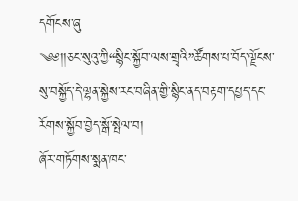དགོངས་ཞུ
༄༅།།ཅང་སུའུ་ཀྱི“སྙིང་སྐྱོབ་ལས་གྲྭའི”ཚོགས་པ་བོད་ལྗོངས་སུ་བསྐྱོད་དེ་ལྷན་སྐྱེས་རང་བཞིན་གྱི་སྙིང་ནད་བརྟག་དཔྱད་དང་རོགས་སྐྱོབ་བྱེད་སྒོ་སྤེལ་བ།
ཞོར་གཏོགས་སྨན་ཁང་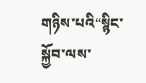གཉིས་པའི“སྙིང་སྐྱོབ་ལས་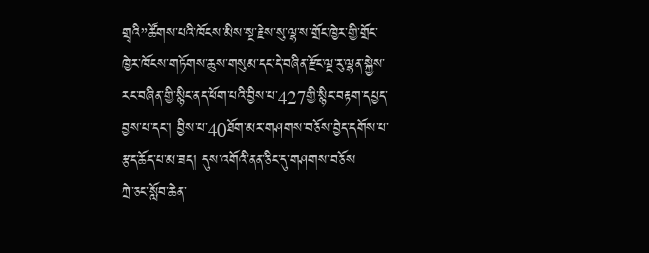གྲྭའི”ཚོགས་པའི་ཁོངས་མིས་སྔ་རྗེས་སུ་ལྷ་ས་གྲོང་ཁྱེར་གྱི་གྲོང་ཁྱེར་ཁོངས་གཏོགས་ཆུས་གསུམ་དང་དེ་བཞིན་རྫོང་ལྔ་རུ་ལྷན་སྐྱེས་རང་བཞིན་གྱི་སྙིང་ནད་ཕོག་པའི་བྱིས་པ་427གྱི་སྙིང་བརྟག་དཔྱད་བྱས་པ་དང་། བྱིས་པ་40ཐོག་མར་གཤགས་བཅོས་བྱེད་དགོས་པ་རྩད་ཆོད་པ་མ་ཟད། དུས་འགོའི་ནན་ཅིང་དུ་གཤགས་བཅོས
ཀྲེ་ཅང་སློབ་ཆེན་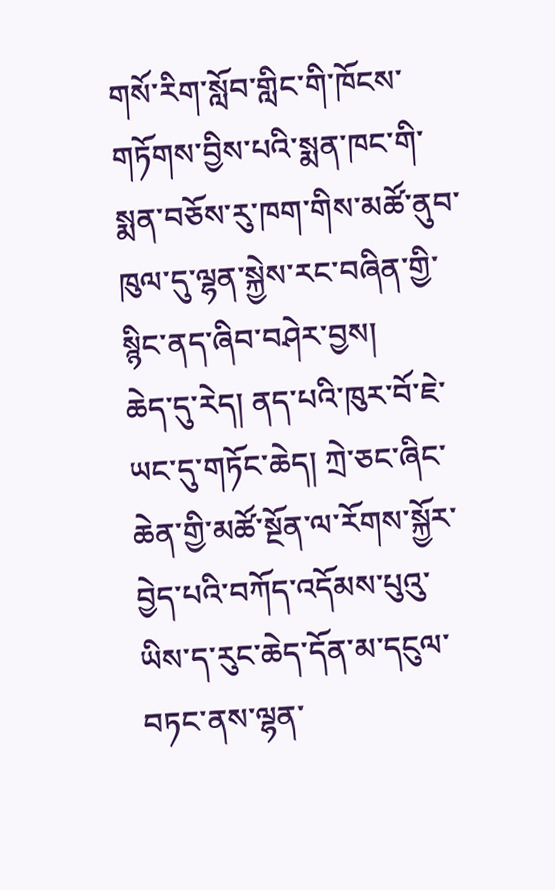གསོ་རིག་སློབ་གླིང་གི་ཁོངས་གཏོགས་བྱིས་པའི་སྨན་ཁང་གི་སྨན་བཅོས་རུ་ཁག་གིས་མཚོ་ནུབ་ཁུལ་དུ་ལྷན་སྐྱེས་རང་བཞིན་གྱི་སྙིང་ནད་ཞིབ་བཤེར་བྱས།
ཆེད་དུ་རེད། ནད་པའི་ཁུར་བོ་ཇེ་ཡང་དུ་གཏོང་ཆེད། ཀྲེ་ཅང་ཞིང་ཆེན་གྱི་མཚོ་སྔོན་ལ་རོགས་སྐྱོར་བྱེད་པའི་བཀོད་འདོམས་པུའུ་ཡིས་ད་རུང་ཆེད་དོན་མ་དངུལ་བཏང་ནས་ལྷན་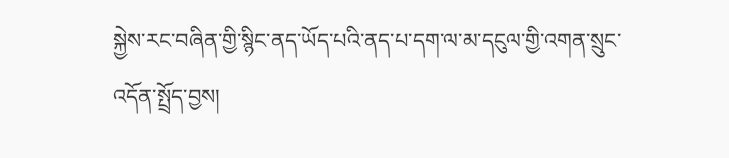སྐྱེས་རང་བཞིན་གྱི་སྙིང་ནད་ཡོད་པའི་ནད་པ་དག་ལ་མ་དངུལ་གྱི་འགན་སྲུང་འདོན་སྤྲོད་བྱས།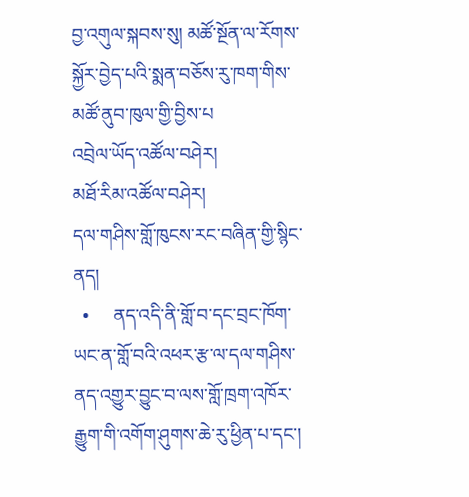བྱ་འགུལ་སྐབས་སུ། མཚོ་སྔོན་ལ་རོགས་སྐྱོར་བྱེད་པའི་སྨན་བཅོས་རུ་ཁག་གིས་མཚོ་ནུབ་ཁུལ་གྱི་བྱིས་པ
འབྲེལ་ཡོད་འཚོལ་བཤེར།
མཐོ་རིམ་འཚོལ་བཤེར།
དལ་གཤིས་གློ་ཁུངས་རང་བཞིན་གྱི་སྙིང་ནད།
  •     ནད་འདི་ནི་གློ་བ་དང་བྲང་ཁོག་ཡང་ན་གློ་བའི་འཕར་རྩ་ལ་དལ་གཤིས་ནད་འགྱུར་བྱུང་བ་ལས་གློ་ཁྲག་འཁོར་རྒྱུག་གི་འགོག་ཤུགས་ཆེ་རུ་ཕྱིན་པ་དང་།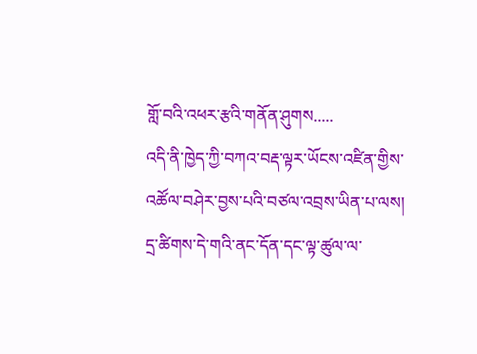གློ་བའི་འཕར་རྩའི་གནོན་ཤུགས.....
འདི་ནི་ཁྱེད་ཀྱི་བཀའ་བརྡ་ལྟར་ཡོངས་འཛིན་གྱིས་འཚོལ་བཤེར་བྱས་པའི་བཙལ་འབྲས་ཡིན་པ་ལས། དྲ་ཚིགས་དེ་གའི་ནང་དོན་དང་ལྟ་ཚུལ་ལ་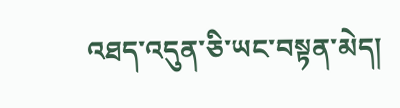འཐད་འདུན་ཅི་ཡང་བསྟན་མེད།